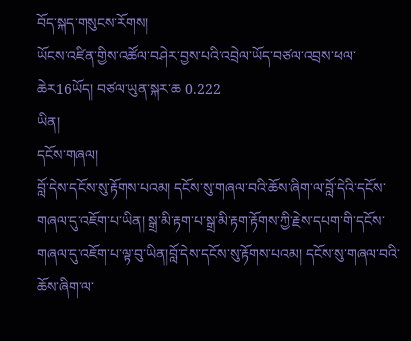བོད་སྐད་གསུངས་རོགས།
ཡོངས་འཛིན་གྱིས་འཚོལ་བཤེར་བྱས་པའི་འབྲེལ་ཡོད་བཙལ་འབྲས་ཕལ་ཆེར16ཡོད། བཙལ་ཡུན་སྐར་ཆ 0.222
ཡིན།
དངོས་གཞལ།
བློ་དེས་དངོས་སུ་རྟོགས་པའམ། དངོས་སུ་གཞལ་བའི་ཆོས་ཞིག་ལ་བློ་དེའི་དངོས་གཞལ་དུ་འཇོག་པ་ཡིན། སྒྲ་མི་རྟག་པ་སྒྲ་མི་རྟག་རྟོགས་ཀྱི་རྗེས་དཔག་གི་དངོས་གཞལ་དུ་འཇོག་པ་ལྟ་བུ་ཡིན།བློ་དེས་དངོས་སུ་རྟོགས་པའམ། དངོས་སུ་གཞལ་བའི་ཆོས་ཞིག་ལ་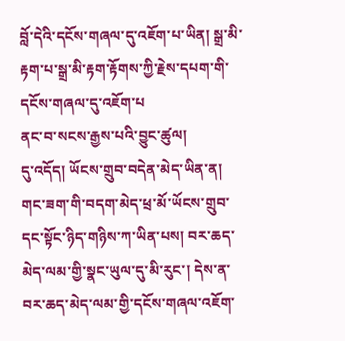བློ་དེའི་དངོས་གཞལ་དུ་འཇོག་པ་ཡིན། སྒྲ་མི་རྟག་པ་སྒྲ་མི་རྟག་རྟོགས་ཀྱི་རྗེས་དཔག་གི་དངོས་གཞལ་དུ་འཇོག་པ
ནང་བ་སངས་རྒྱས་པའི་བྱུང་ཚུལ།
དུ་འདོད། ཡོངས་གྲུབ་བདེན་མེད་ཡིན་ན། གང་ཟག་གི་བདག་མེད་ཕྲ་མོ་ཡོངས་གྲུབ་དང་སྟོང་ཉིད་གཉིས་ཀ་ཡིན་པས། བར་ཆད་མེད་ལམ་གྱི་སྣང་ཡུལ་དུ་མི་རུང་། དེས་ན་བར་ཆད་མེད་ལམ་གྱི་དངོས་གཞལ་འཇོག་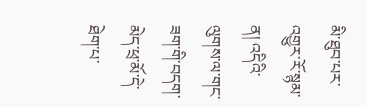མི་ཐུབ་པར་འགྱུར་རོ་སྙམ་ན། འདིའི་ལུགས་ལ་གང་ཟག་གི་བདག་མེད་ཕྲ་མོ་དེ་ཐེག་པ་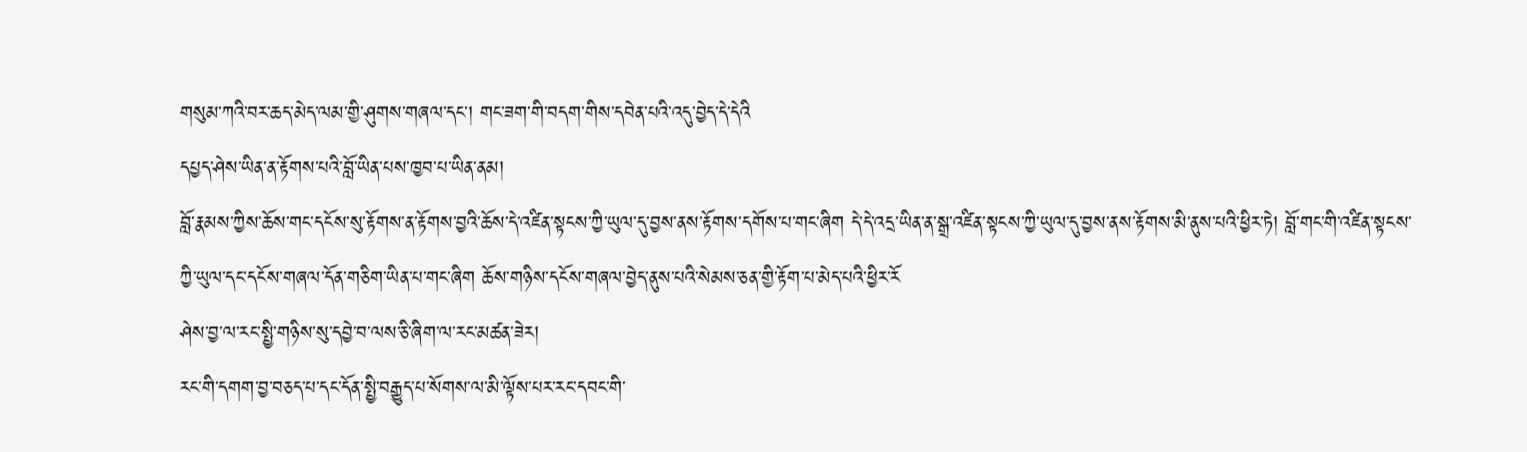གསུམ་ཀའི་བར་ཆད་མེད་ལམ་གྱི་ཤུགས་གཞལ་དང་། གང་ཟག་གི་བདག་གིས་དབེན་པའི་འདུ་བྱེད་དེ་དེའི
དཔྱད་ཤེས་ཡིན་ན་རྟོགས་པའི་བློ་ཡིན་པས་ཁྱབ་པ་ཡིན་ནམ།
བློ་རྣམས་ཀྱིས་ཆོས་གང་དངོས་སུ་རྟོགས་ན་རྟོགས་བྱའི་ཆོས་དེ་འཛིན་སྟངས་ཀྱི་ཡུལ་དུ་བྱས་ནས་རྟོགས་དགོས་པ་གང་ཞིག དེ་དེ་འདྲ་ཡིན་ན་སྒྲ་འཛིན་སྟངས་ཀྱི་ཡུལ་དུ་བྱས་ནས་རྟོགས་མི་ནུས་པའི་ཕྱིར་ཏེ། བློ་གང་གི་འཛིན་སྟངས་ཀྱི་ཡུལ་དང་དངོས་གཞལ་དོན་གཅིག་ཡིན་པ་གང་ཞིག ཆོས་གཉིས་དངོས་གཞལ་བྱེད་ནུས་པའི་སེམས་ཅན་གྱི་རྟོག་པ་མེད་པའི་ཕྱིར་རོ
ཤེས་བྱ་ལ་རང་སྤྱི་གཉིས་སུ་དབྱེ་བ་ལས་ཅི་ཞིག་ལ་རང་མཚན་ཟེར།
རང་གི་དགག་བྱ་བཅད་པ་དང་དོན་སྤྱི་བརྒྱུད་པ་སོགས་ལ་མི་ལྟོས་པར་རང་དབང་གི་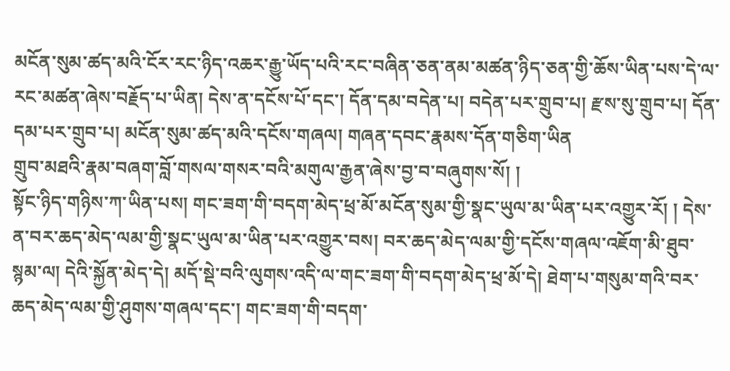མངོན་སུམ་ཚད་མའི་ངོར་རང་ཉིད་འཆར་རྒྱུ་ཡོད་པའི་རང་བཞིན་ཅན་ནམ་མཚན་ཉིད་ཅན་གྱི་ཆོས་ཡིན་པས་དེ་ལ་རང་མཚན་ཞེས་བརྗོད་པ་ཡིན། དེས་ན་དངོས་པོ་དང་། དོན་དམ་བདེན་པ། བདེན་པར་གྲུབ་པ། རྫས་སུ་གྲུབ་པ། དོན་དམ་པར་གྲུབ་པ། མངོན་སུམ་ཚད་མའི་དངོས་གཞལ། གཞན་དབང་རྣམས་དོན་གཅིག་ཡིན
གྲུབ་མཐའི་རྣམ་བཞག་བློ་གསལ་གསར་བའི་མགུལ་རྒྱན་ཞེས་བྱ་བ་བཞུགས་སོ། །
སྟོང་ཉིད་གཉིས་ཀ་ཡིན་པས། གང་ཟག་གི་བདག་མེད་ཕྲ་མོ་མངོན་སུམ་གྱི་སྣང་ཡུལ་མ་ཡིན་པར་འགྱུར་རོ། ། དེས་ན་བར་ཆད་མེད་ལམ་གྱི་སྣང་ཡུལ་མ་ཡིན་པར་འགྱུར་བས། བར་ཆད་མེད་ལམ་གྱི་དངོས་གཞལ་འཇོག་མི་ཐུབ་སྙམ་ལ། དེའི་སྐྱོན་མེད་དེ། མདོ་སྡེ་བའི་ལུགས་འདི་ལ་གང་ཟག་གི་བདག་མེད་ཕྲ་མོ་དེ། ཐེག་པ་གསུམ་གའི་བར་ཆད་མེད་ལམ་གྱི་ཤུགས་གཞལ་དང་། གང་ཟག་གི་བདག་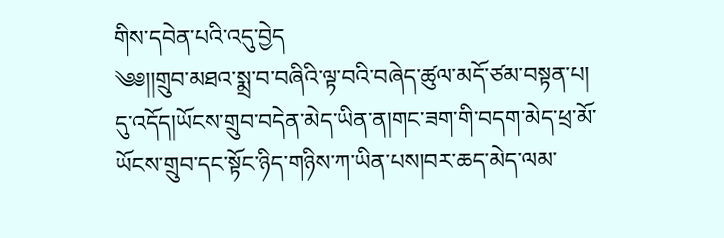གིས་དབེན་པའི་འདུ་བྱེད
༄༅།།གྲུབ་མཐའ་སྨྲ་བ་བཞིའི་ལྟ་བའི་བཞེད་ཚུལ་མདོ་ཙམ་བསྟན་པ།
དུ་འདོད།ཡོངས་གྲུབ་བདེན་མེད་ཡིན་ན།གང་ཟག་གི་བདག་མེད་ཕྲ་མོ་ཡོངས་གྲུབ་དང་སྟོང་ཉིད་གཉིས་ཀ་ཡིན་པས།བར་ཆད་མེད་ལམ་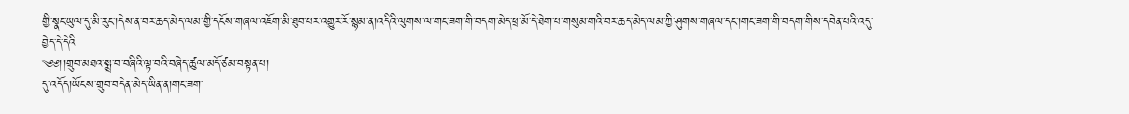གྱི་སྣང་ཡུལ་དུ་མི་རུང་།དེས་ན་བར་ཆད་མེད་ལམ་གྱི་དངོས་གཞལ་འཇོག་མི་ཐུབ་པར་འགྱུར་རོ་སྙམ་ན།འདིའི་ལུགས་ལ་གང་ཟག་གི་བདག་མེད་ཕྲ་མོ་དེ་ཐེག་པ་གསུམ་གའི་བར་ཆད་མེད་ལམ་ཀྱི་ཤུགས་གཞལ་དང་།གང་ཟག་གི་བདག་གིས་དབེན་པའི་འདུ་བྱེད་དེ་དེའི
༄༅།།གྲུབ་མཐའ་སྨྲ་བ་བཞིའི་ལྟ་བའི་བཞེད་ཚུལ་མདོ་ཙམ་བསྟན་པ།
དུ་འདོད།ཡོངས་གྲུབ་བདེན་མེད་ཡིན་ན།གང་ཟག་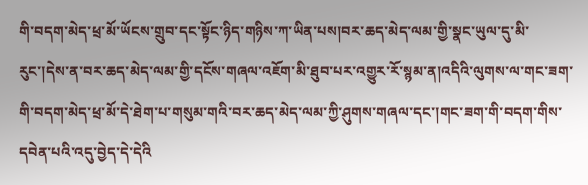གི་བདག་མེད་ཕྲ་མོ་ཡོངས་གྲུབ་དང་སྟོང་ཉིད་གཉིས་ཀ་ཡིན་པས།བར་ཆད་མེད་ལམ་གྱི་སྣང་ཡུལ་དུ་མི་རུང་།དེས་ན་བར་ཆད་མེད་ལམ་གྱི་དངོས་གཞལ་འཇོག་མི་ཐུབ་པར་འགྱུར་རོ་སྙམ་ན།འདིའི་ལུགས་ལ་གང་ཟག་གི་བདག་མེད་ཕྲ་མོ་དེ་ཐེག་པ་གསུམ་གའི་བར་ཆད་མེད་ལམ་ཀྱི་ཤུགས་གཞལ་དང་།གང་ཟག་གི་བདག་གིས་དབེན་པའི་འདུ་བྱེད་དེ་དེའི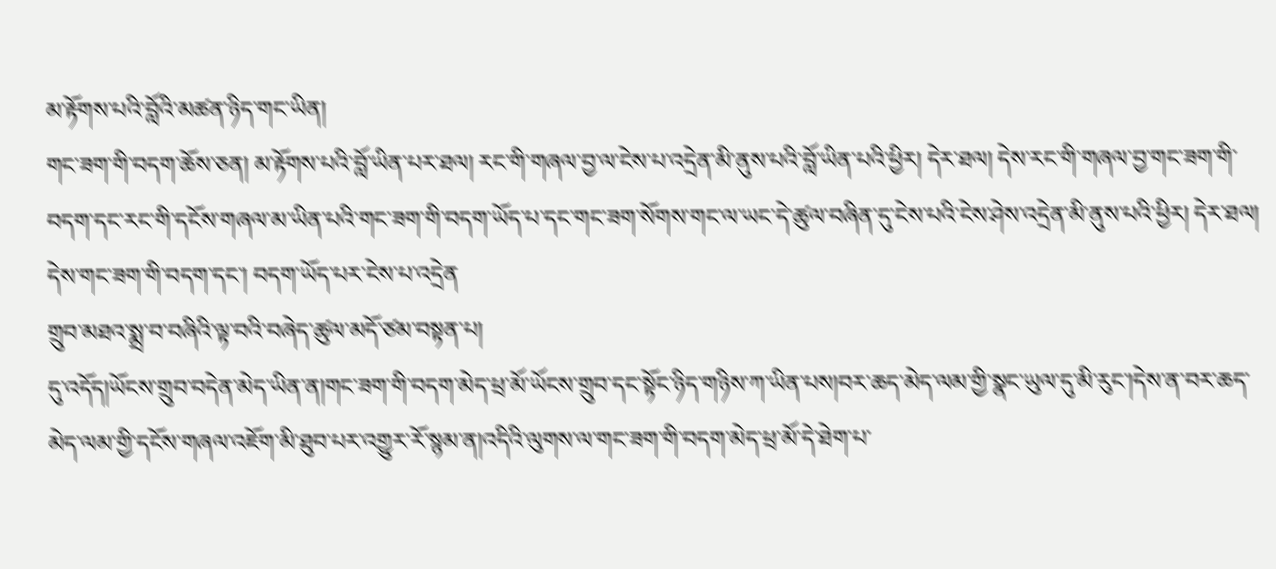མ་རྟོགས་པའི་བློའི་མཚན་ཉིད་གང་ཡིན།
གང་ཟག་གི་བདག་ཆོས་ཅན། མ་རྟོགས་པའི་བློ་ཡིན་པར་ཐལ། རང་གི་གཞལ་བྱ་ལ་ངེས་པ་འདྲེན་མི་ནུས་པའི་བློ་ཡིན་པའི་ཕྱིར། དེར་ཐལ། དེས་རང་གི་གཞལ་བྱ་གང་ཟག་གི་བདག་དང་རང་གི་དངོས་གཞལ་མ་ཡིན་པའི་གང་ཟག་གི་བདག་ཡོད་པ་དང་གང་ཟག་སོགས་གང་ལ་ཡང་དེ་ཚུལ་བཞིན་དུ་ངེས་པའི་ངེས་ཤེས་འདྲེན་མི་ནུས་པའི་ཕྱིར། དེར་ཐལ། དེས་གང་ཟག་གི་བདག་དང་། བདག་ཡོད་པར་ངེས་པ་འདྲེན
གྲུབ་མཐའ་སྨྲ་བ་བཞིའི་ལྟ་བའི་བཞེད་ཚུལ་མདོ་ཙམ་བསྟན་པ།
དུ་འདོད།ཡོངས་གྲུབ་བདེན་མེད་ཡིན་ན།གང་ཟག་གི་བདག་མེད་ཕྲ་མོ་ཡོངས་གྲུབ་དང་སྟོང་ཉིད་གཉིས་ཀ་ཡིན་པས།བར་ཆད་མེད་ལམ་གྱི་སྣང་ཡུལ་དུ་མི་རུང་།དེས་ན་བར་ཆད་མེད་ལམ་གྱི་དངོས་གཞལ་འཇོག་མི་ཐུབ་པར་འགྱུར་རོ་སྙམ་ན།འདིའི་ལུགས་ལ་གང་ཟག་གི་བདག་མེད་ཕྲ་མོ་དེ་ཐེག་པ་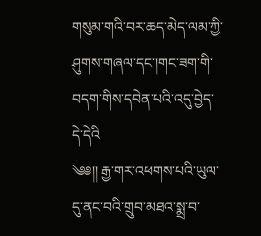གསུམ་གའི་བར་ཆད་མེད་ལམ་ཀྱི་ཤུགས་གཞལ་དང་།གང་ཟག་གི་བདག་གིས་དབེན་པའི་འདུ་བྱེད་དེ་དེའི
༄༅།། རྒྱ་གར་འཕགས་པའི་ཡུལ་དུ་ནང་བའི་གྲུབ་མཐའ་སྨྲ་བ་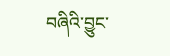བཞིའི་བྱུང་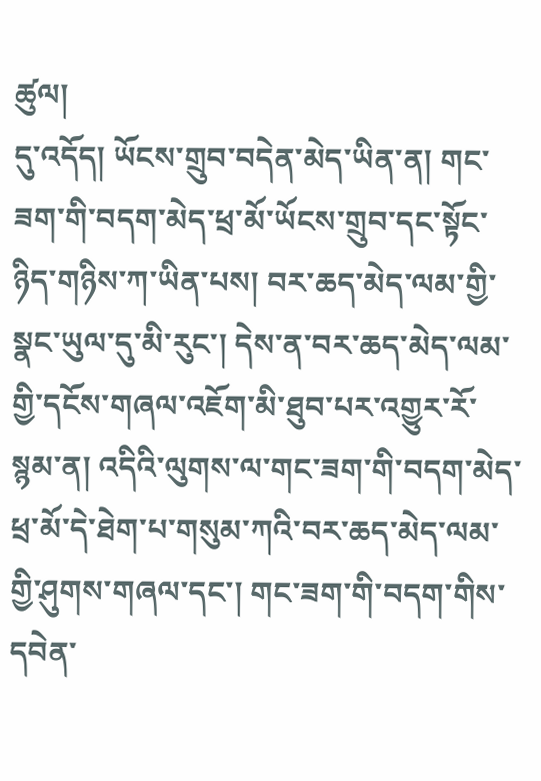ཚུལ།
དུ་འདོད། ཡོངས་གྲུབ་བདེན་མེད་ཡིན་ན། གང་ཟག་གི་བདག་མེད་ཕྲ་མོ་ཡོངས་གྲུབ་དང་སྟོང་ཉིད་གཉིས་ཀ་ཡིན་པས། བར་ཆད་མེད་ལམ་གྱི་སྣང་ཡུལ་དུ་མི་རུང་། དེས་ན་བར་ཆད་མེད་ལམ་གྱི་དངོས་གཞལ་འཇོག་མི་ཐུབ་པར་འགྱུར་རོ་སྙམ་ན། འདིའི་ལུགས་ལ་གང་ཟག་གི་བདག་མེད་ཕྲ་མོ་དེ་ཐེག་པ་གསུམ་ཀའི་བར་ཆད་མེད་ལམ་གྱི་ཤུགས་གཞལ་དང་། གང་ཟག་གི་བདག་གིས་དབེན་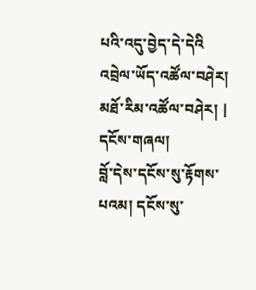པའི་འདུ་བྱེད་དེ་དེའི
འབྲེལ་ཡོད་འཚོལ་བཤེར།
མཐོ་རིམ་འཚོལ་བཤེར། |
དངོས་གཞལ།
བློ་དེས་དངོས་སུ་རྟོགས་པའམ། དངོས་སུ་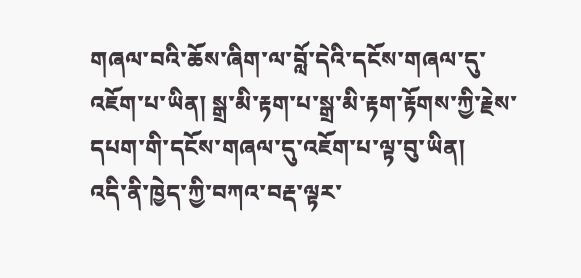གཞལ་བའི་ཆོས་ཞིག་ལ་བློ་དེའི་དངོས་གཞལ་དུ་འཇོག་པ་ཡིན། སྒྲ་མི་རྟག་པ་སྒྲ་མི་རྟག་རྟོགས་ཀྱི་རྗེས་དཔག་གི་དངོས་གཞལ་དུ་འཇོག་པ་ལྟ་བུ་ཡིན།
འདི་ནི་ཁྱེད་ཀྱི་བཀའ་བརྡ་ལྟར་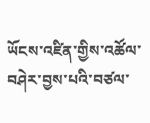ཡོངས་འཛིན་གྱིས་འཚོལ་བཤེར་བྱས་པའི་བཙལ་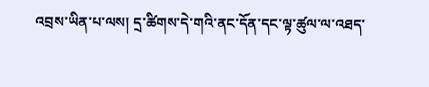འབྲས་ཡིན་པ་ལས། དྲ་ཚིགས་དེ་གའི་ནང་དོན་དང་ལྟ་ཚུལ་ལ་འཐད་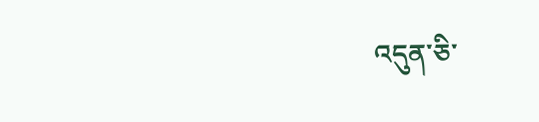འདུན་ཅི་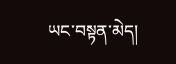ཡང་བསྟན་མེད།